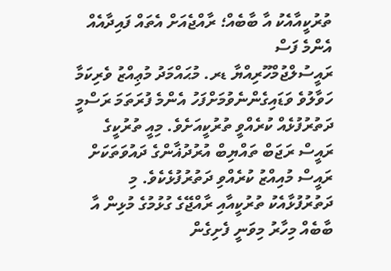ތުރުކީއާއެކު އާ ބާބެއް؛ ރާއްޖެއަށް އެތައް ފައިދާއެއް
އެންމެ ފަސް
ރައީސުލްޖުމްހޫރިއްޔާ ޑރ. މުޙައްމަދު މުޢިއްޒު ވެރިކަމާ ހަވާލުވެ ވަޑައިގެންނެވުމަށްފަހު އެންމެ ފުރަތަމަ ރަސްމީ ދަތުރުފުޅެއް ކުރެއްވީ ތުރުކީއަށެވެ. މިއީ ތުރުކީގެ ރައީސް ރަޖަބް ތައްޔިބް އުރުދުޣާންގެ ދައުވަތަކަށް ރައީސް މުއިއްޒު ކުރެއްވި ދަތުރުފުޅެކެވެ. މި ދަތުރުފުޅާއެކު ތުރުކީއާއި ރާއްޖޭގެ ގުޅުމުގެ މުޅިން އާ ބާބެއް މިހާރު މިވަނީ ފެށިގެން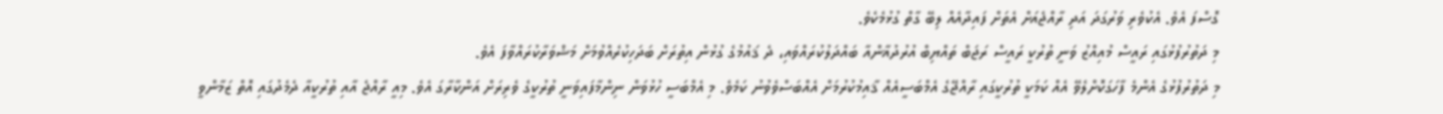ގޮސްފަ އެވެ. އެކުވެރި ވަރުގަދަ އަދި ރާއްޖެއަށް އެތަށް ފައިދާއެއް ލިބޭ ގާތް ގުޅުމެކެވެ.
މި ދަތުރުފުޅުގައި ރައީސް މުއިއްޒު ވަނީ ތުރުކީ ރައީސް ރަޖަބް ތައްޔިބް އުރުދުޣާންއާ ބައްދަލުކުރައްވައި، ދެ ޤައުމުގެ ގުޅުން އިތުރަށް ބަދަހިކުރެއްވުމަށް މަޝްވަރާކުރައްވާފަ އެވެ.
މި ދަތުރުފުޅުގެ އެންމެ ފާހަގަކޮށްލެވޭ އެއް ކަމަކީ ތުރުކީގައި ރާއްޖޭގެ އެމްބަސީއެއް ޤާއިމުކުރުމަށް އެއްބަސްވެވުނު ކަމެވެ. މި އެމްބަސީ ހުޅުވަން ނިންމާފައިވަނީ ތުރުކީގެ ވެރިރަށް އަންކާރާގަ އެވެ. މިއީ ރާއްޖެ އާއި ތުރުކީއާ ދެމެދުގައި އޮތް ޒަމާންވީ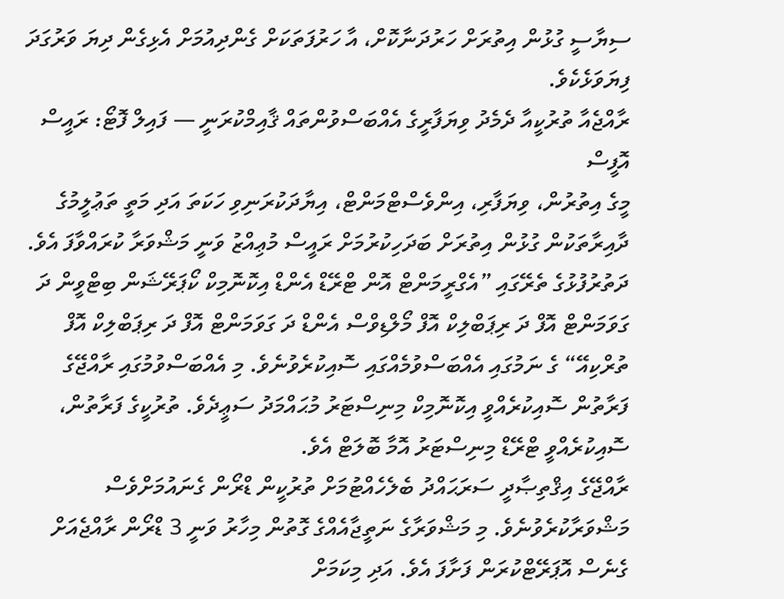ސިޔާސީ ގުޅުން އިތުރަށް ހަރުދަނާކޮށް، އާ ހަރުފަތަކަށް ގެންދިއުމަށް އެޅިގެން ދިޔަ ވަރުގަދަ ފިޔަވަޅެކެވެ.
ރާއްޖެއާ ތުރުކީއާ ދެމެދު ވިޔަފާރީގެ އެއްބަސްވުންތައް ޤާއިމްކުރަނީ — ފައިލް ފޮޓޯ: ރައީސް އޮފީސް
މީގެ އިތުރުން، ވިޔަފާރި، އިންވެސްޓްމަންޓް، އިޔާދަކުރަނިވި ހަކަތަ އަދި މަތީ ތަޢުލީމުގެ ދާއިރާތަކުން ގުޅުން އިތުރަށް ބަދަހިކުރުމަށް ރައީސް މުޢިއްޒު ވަނީ މަޝްވަރާ ކުރައްވާފަ އެވެ.
ދަތުރުފުޅުގެ ތެރޭގައި ”އެގްރީމަންޓް އޮން ޓްރޭޑް އެންޑް އިކޮނޮމިކް ކޯޕަރޭޝަން ބިޓްވީން ދަ ގަވަމަންޓް އޮފް ދަ ރިޕަބްލިކް އޮފް މޯލްޑިވްސް އެންޑް ދަ ގަވަމަންޓް އޮފް ދަ ރިޕަބްލިކް އޮފް ތުރްކިއޭ“ ގެ ނަމުގައި އެއްބަސްވުމެއްގައި ސޮއިކުރެވުނެވެ. މި އެއްބަސްވުމުގައި ރާއްޖޭގެ ފަރާތުން ސޮއިކުރެއްވީ އިކޮނޮމިކް މިނިސްޓަރު މުޙައްމަދު ސަޢީދެވެ. ތުރުކީގެ ފަރާތުން، ސޮއިކުރެއްވީ ޓްރޭޑް މިނިސްޓަރު އޮމާ ބޮލަޓް އެވެ.
ރާއްޖޭގެ އިޤްތިޞާދީ ސަރަޙައްދު ބެލެހެއްޓުމަށް ތުރުކީން ޑްރޯން ގެނައުމަށްވެސް މަޝްވަރާކުރެވުނެވެ. މި މަޝްވަރާގެ ނަތީޖާއެއްގެ ގޮތުން މިހާރު ވަނީ 3 ޑްރޯން ރާއްޖެއަށް ގެނެސް އޮޕަރޭޓްކުރަން ފަށާފަ އެވެ. އަދި މިކަމަށް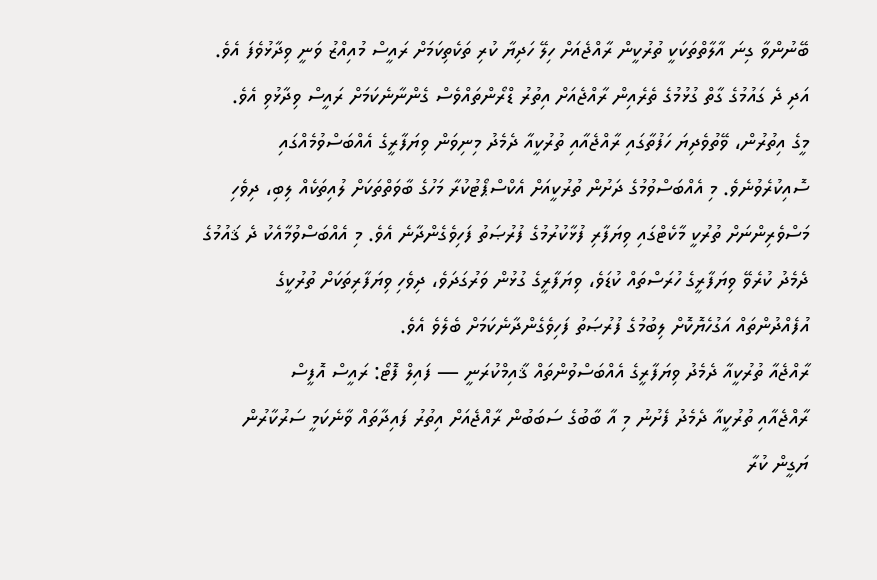ބޭނުންވާ ގިނަ އާލާތްތަކަކީ ތުރުކީން ރާއްޖެއަށް ހިލޭ ހަދިޔާ ކުރި ތަކެތިކަމަށް ރައީސް މުއިއްޒު ވަނީ ވިދާޅުވެފަ އެވެ. އަދި ދެ ގައުމުގެ ގާތް ގުޅުމުގެ ތެރެއިން ރާއްޖެއަށް އިތުރު ޑްރޯންތައްވެސް ގެންނާނެކަމަށް ރައީސް ވިދާޅުވި އެވެ.
މީގެ އިތުރުން، ވޭތުވެދިޔަ ހަފުތާގައި ރާއްޖެއާއި ތުރުކީއާ ދެމެދު މިނިވަން ވިޔަފާރީގެ އެއްބަސްވުމެއްގައި ސޮއިކުރެވުނެވެ. މި އެއްބަސްވުމުގެ ދަށުން ތުރުކީއަށް އެކްސްޕޯޓުކުރާ މަހުގެ ބާވަތްތަކަށް ލުއިތަކެއް ލިބި، ދިވެހި މަސްވެރިންނަށް ތުރުކީ މާކެޓްގައި ވިޔަފާރި ފުޅާކުރުމުގެ ފުރުޞަތު ފަހިވެގެންދާނެ އެވެ. މި އެއްބަސްވުމާއެކު ދެ ޤައުމުގެ ދެމެދު ކުރެވޭ ވިޔަފާރީގެ ހުރަސްތައް ކުޑަވެ، ވިޔަފާރީގެ ގުޅުން ވަރުގަދަވެ، ދިވެހި ވިޔަފާރިތަކަށް ތުރުކީގެ އުފެއްދުންތައް އަގުހެޔޮކޮށް ލިބުމުގެ ފުރުޞަތު ފަހިވެގެންދާނެކަމަށް ބެލެވެ އެވެ.
ރާއްޖެއާ ތުރުކީއާ ދެމެދު ވިޔަފާރީގެ އެއްބަސްވުންތައް ޤާއިމްކުރަނީ — ފައިލް ފޮޓޯ: ރައީސް އޮފީސް
ރާއްޖެއާއި ތުރުކީއާ ދެމެދު ފެށުނު މި އާ ބާބުގެ ސަބަބުން ރާއްޖެއަށް އިތުރު ފައިދާތައް ވާނެކަމީ ސަރުކާރުން ޔަގީން ކުރާ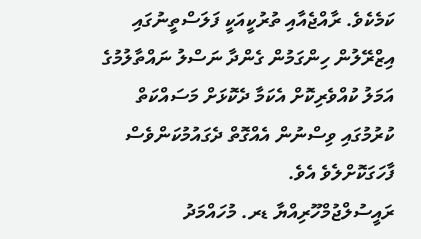ކަމެކެވެ. ރާއްޖެއާއި ތުރުކީއަކީ ފަލަސްތީނުގައި އިޒްރޭލުން ހިންގަމުން ގެންދާ ނަސްލު ނައްތާލުމުގެ އަމަލު ކުއްވެރިކޮށް އެކަމާ ދެކޮޅަށް މަސައްކަތް ކުރުމުގައި ވިސްނުން އެއްގޮތް ދެގައުމުކަންވެސް ފާހަގަކޮށްލެވެ އެވެ.
ރައީސުލްޖުމްހޫރިއްޔާ ޑރ. މުހައްމަދު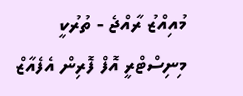މުއިއްޒު ރާއްޖެ - ތުރުކީ މިނިސްޓްރީ އޮފް ފޮރިން އެފެއާޒް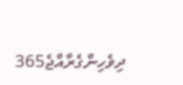ދިވެހިންގެރާއްޖެ365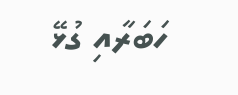ހަބަރާއި ގުޅޭ